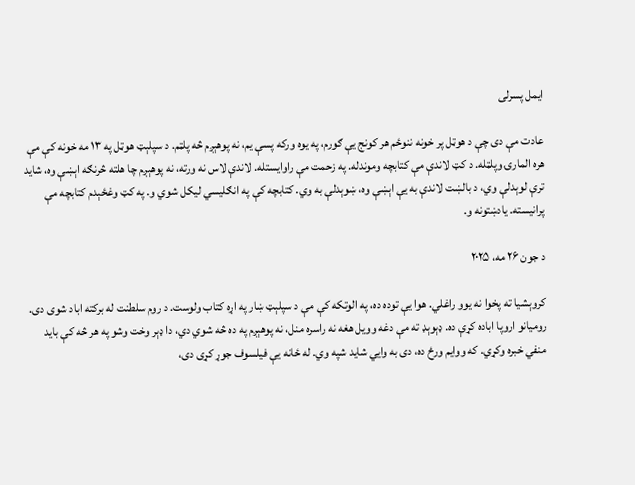ایمل پسرلی

عادت مې دی چې د هوټل پر خونه ننوځم هر کونج یې ګورم، په یوه ورکه پسې یم، نه پوهېږم څه پلټم. د سپلېټ هوټل په ۱۳ مه خونه کې مې هره المارۍ وپلټله. د کټ لاندې مې کتابچه وموندله. په زحمت مې راوایستله. لاندې لاس نه ورته، نه پوهېږم چا هلته څرنګه اېښې وه، شاید ترې لوېدلې وي، د بالښت لاندې به یې اېښې وه، ښوېدلې به وي. کتابچه کې په انګلیسي لیکل شوي و. په کټ وغځېدم کتابچه مې پرانیسته. یادښتونه و.

د جون ۲۶ مه، ۲۰۲۵

کروېشیا ته پخوا نه یوو راغلي. هوا یې توده ده، په الوتکه کې مې د سپلېټ ښار په اړه کتاب ولوست. د روم سلطنت له برکته اباد شوی دی. رومیانو اروپا اباده کړې ده. ډېوېډ ته مې دغه وویل هغه نه راسره منل، نه پوهېږم په ده څه شوي دي، دا ډېر وخت وشو په هر څه کې باید منفي خبره وکړي. که ووایم ورځ ده، دی به وایي شاید شپه وي. له ځانه یې فیلسوف جوړ کړی دی،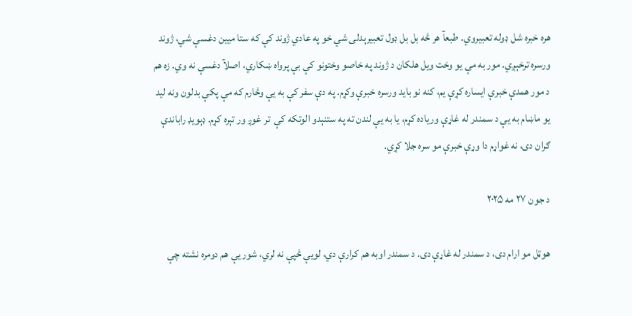هره خبره شل ډوله تعبیروي. طبعآ هر څه بل بل ډول تعبیرېدلی شي خو په عادي ژوند کې که ستا میین دغسې شي، ژوند ورسره ترخېږي. مور به مې یو وخت ویل هلکان د ژوند په خاصو وختونو کې بې پرواه ښکاري، اصلآ دغسې نه وي. زه هم د مور همدې خبرې ایساره کړې یم، کنه نو باید ورسره خبرې وکړم. په دې سفر کې به یې وڅارم که مې پکې بدلون ونه لید یو ماښام به یې د سمندر له غاړې وریاده کړم، یا به یې لندن ته په ستنېدو الوتکه کې  تر غوږ ور تېره کړم. ډېویډ راباندې ګران دی، نه غواړم دا وړې خبرې مو سره جلا کړي.

د جون ۲۷ مه ۲۰۲۵

هوټل مو ارام دی، د سمندر له غاړې دی. د سمندر اوبه هم کرارې دي، لویې څپې نه لري، شور یې هم دومره نشته چې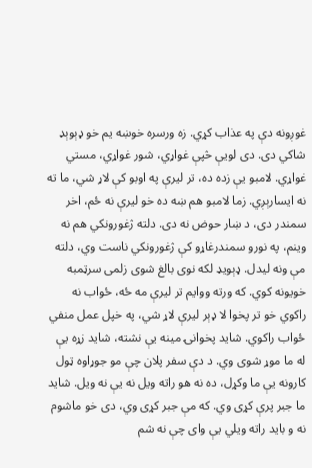غوږونه دې په عذاب کړي. زه ورسره خوښه یم خو ډېوېډ شاکي دی. دی لویې څپې غواړي، شور غواړي، مستي غواړي. لامبو یې زده ده، تر لیرې په اوبو کې لاړ شي، ما ته نه ایسارېږي. زما لامبو هم ښه ده خو لیرې نه ځم، اخر سمندر دی، د ښار حوض نه دی. دلته ژغورونکي هم نه وینم، په نورو سمندرغاړو کې ژغورونکي ناست وي، دلته مې ونه لیدل. ډېویډ لکه نوی بالغ شوی زلمی سرټمبه خویونه کوي. که ورته ووایم تر لیرې مه ځه، ځواب نه راکوي خو تر پخوا لا ډېر لیرې لاړ شي، په خپل عمل منفي ځواب راکوي. شاید پخوانۍ مینه یې نشته، شاید زړه یې له ما موړ شوی وي. د دې سفر پلان چې مو جوړاوه ټول کارونه یې ما وکړل، ده نه هو راته ویل نه یې نه ویل. شاید ما جبر پرې کړی وي. که مې جبر کړی وي، دی خو ماشوم نه و باید راته ویلي یې وای چې نه شم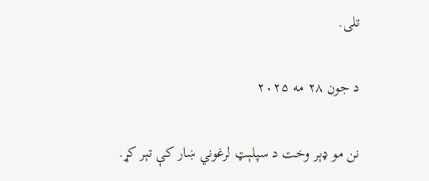تلی.

د جون ۲۸ مه ۲۰۲۵

نن مو ډېر وخت د سپلېټ لرغوني ښار کې تېر کړ.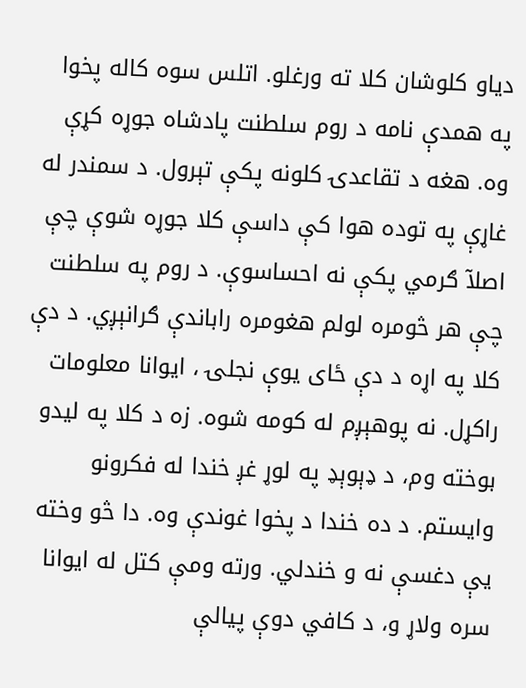دياو کلوشان کلا ته ورغلو. اتلس سوه کاله پخوا په همدې نامه د روم سلطنت پادشاه جوړه کړې وه. هغه د تقاعدۍ کلونه پکې تېرول. د سمندر له غاړې په توده هوا کې داسې کلا جوړه شوې چې اصلآ ګرمي پکې نه احساسوې. د روم په سلطنت چې هر څومره لولم هغومره راباندې ګرانېږي. د دې کلا په اړه د دې ځای یوې نجلۍ ، ایوانا معلومات راکړل. نه پوهېږم له کومه شوه. زه د کلا په لیدو بوخته وم، د ډېوېډ په لوړ غږ خندا له فکرونو وایستم. د ده خندا د پخوا غوندې وه. دا څو وخته یې دغسې نه و خندلي. ورته ومې کتل له ایوانا سره ولاړ و، د کافي دوې پیالې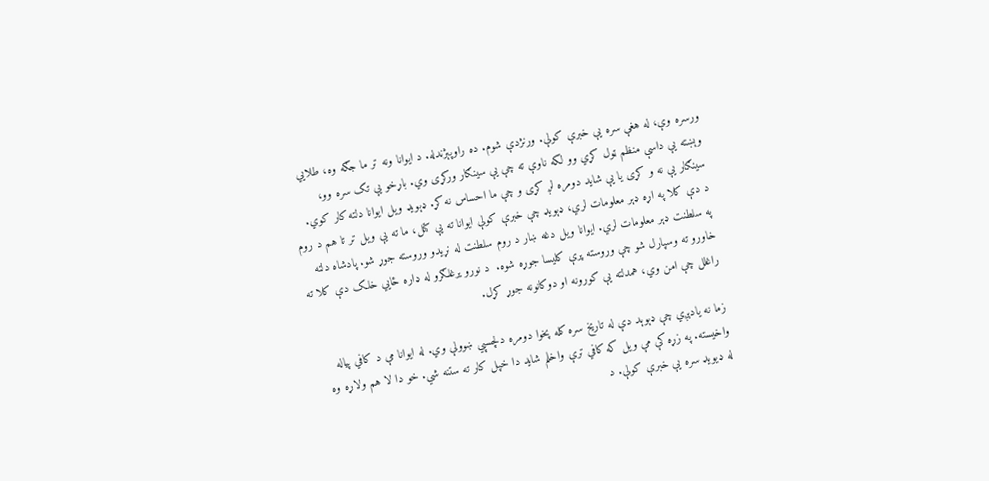ورسره وې، له هغې سره یې خبرې کولې. ورنژدې شوم. ده راوپېژندله. د ایوانا ونه تر ما جګه وه، طلایي وېښته یې داسې منظم ټول کړي وو لکه ناوې ته چې یې سینګار ورکړی وي. باړخو یې تک سره وو، سینګار یې نه و کړی یا یې شاید دومره لږ کړی و چې ما احساس نه کړ. ډېويډ ویل ایوانا دلته کار کوي. د دې کلا په اړه ډېر معلومات لري، ډېویډ چې خبرې کولې ایوانا ته یې کتل، ما ته یې ویل تر تا هم د روم په سلطنت ډېر معلومات لري. ایوانا ویل دغه ښار د روم سلطنت له نړیدو وروسته جوړ شو. پادشاه دلته خاورو ته وسپارل شو چې وروسته پرې کلیسا جوړه شوه.  د نورو یرغلګرو له ډاره ځایي خلک دې کلا ته راغلل چې امن وي، همدلته یې کورونه او دوکانونه جوړ کړل.

زما نه یادېږي چې ډېوېد دې له تاریخ سره کله پخوا دومره دلچسپي ښوولې وي. له ایوانا مې د کافي پیاله واخیسته. په زړه کې مې ویل که کافي ترې واخلم شاید دا خپل کار ته ستنه شي. خو دا لا هم ولاړه وه له ډیويډ سره یې خبرې کولې. د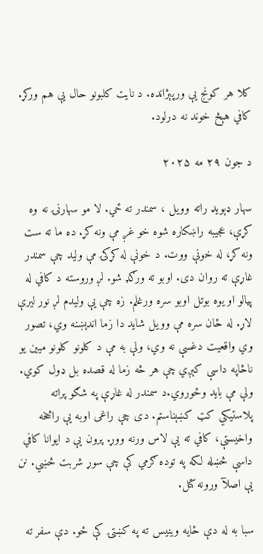کلا هر کونج یې ورپېژانده. د نایت کلبونو حال یې هم ورکړ. کافي هېڅ خوند نه درلود.

د جون ۲۹ مه ۲۰۲۵

سهار ډېویډ راته وویل ، سمندر ته ځي. لا مو سهارنۍ نه وه کړې، عجیبه راښکاره شوه خو غږ مې ونه کړ. ده ما ته ست ونه کړ، له خونې ووت. د خونې له کړکۍ مې ولید چې سمندر غاړې ته روان دی. اوبو ته ورګډ شو. لږ وروسته د کافي له پیالو او یوه بوتل اوبو سره ورغلم. زه چې یې ولیدم لږ نور لیرې لاړ. له ځان سره مې وویل شاید دا زما اندېښنه وي، تصور وي واقعیت دغسې نه وي، ولې به مې د کلونو کلونو میین یو ناڅاپه داسې کېږي چې هر څه زما له قصده بل ‌ډول کوي. ولې مې باید وځوروي.د سمندر له غاړې په شګو پراته پلاستیکي کټ کښېناستم. دی چې راغی اوبه یې راڅخه واخیستې، کافي ته یې لاس ورنه ووړ. پرون یې د ایوانا کافي داسې څښله لکه په توده ګرمي کې چې سوړ شربت څښي. نن یې اصلآ ورونه کتل.

سبا به له دې ځایه وینیس ته په کښتۍ کې ځو. دې سفر ته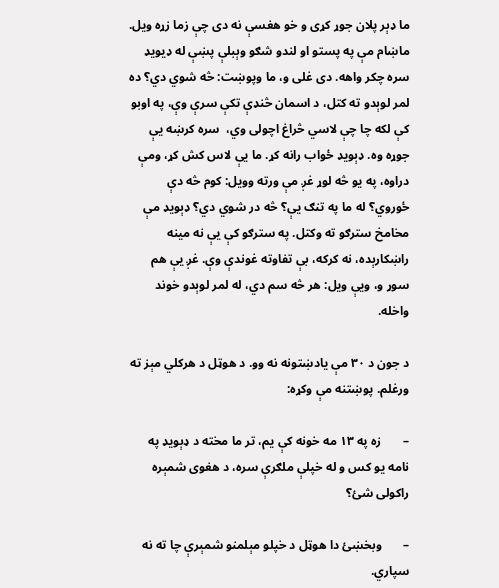ما ډېر پلان جوړ کړی و خو هغسې نه دی چې زما زړه ویل. ماښام مې په پستو او لندو شګو وېبلې پښې له ډیويډ سره چکر واهه. دی غلی و، ما وپوښت: څه شوي دي؟ ده لمر لوېدو ته کتل، د اسمان څنډې تکې سرې وې، په اوبو کې لکه چا چې لاسي څراغ اچولی وي،  سره کرښه یې جوړه وه. ډېويډ ځواب رانه کړ. ما یې لاس کش کړ، ومې دراوه، په یو څه لوړ غږ مې ورته وویل: کوم څه دې ځوروي؟ له ما په تنګ یې؟ څه در شوي دي؟ ډېویډ مې مخامخ سترګو ته وکتل. په سترګو کې یې نه مینه راښکارېده، نه کرکه، بې تفاوته غوندې وې. غږ یې هم سوړ و، ویې ویل: هر څه سم دي، له لمر لوېدو خوند واخله.

د جون د ۳۰ مې یادښتونه نه وو. د هوټل د هرکلي مېز ته ورغلم. پوښتنه مې وکړه:

–       زه په ۱۳ مه خونه کې یم، تر ما مخته د ډېویډ په نامه یو کس و له خپلې ملګرې سره، د هغوی شمېره راکولی شئ؟

–       وبخښئ دا هوټل د خپلو مېلمنو شمېرې چا ته نه سپاري.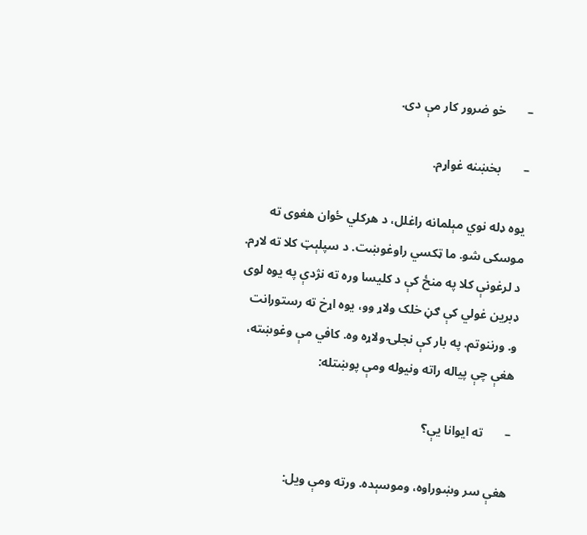–       خو ضرور کار مې دی.

–       بخښنه غواړم.

یوه ډله نوي مېلمانه راغلل، د هرکلي ځوان هغوی ته موسکی شو. ما ټکسي راوغوښت. د سپلېټ کلا ته لاړم. د لرغونې کلا په منځ کې د کلیسا وره ته نژدې په یوه لوی ډبرین غولي کې ګڼ خلک ولاړ وو، یوه اړخ ته رستورانت و. ورننوتم. په بار کې نجلۍ ولاړه وه. کافي مې وغوښته، هغې چې پیاله راته ونیوله ومې پوښتله:

–       ته ایوانا یې؟

هغې سر وښوراوه، وموسېده. ورته ومې ویل: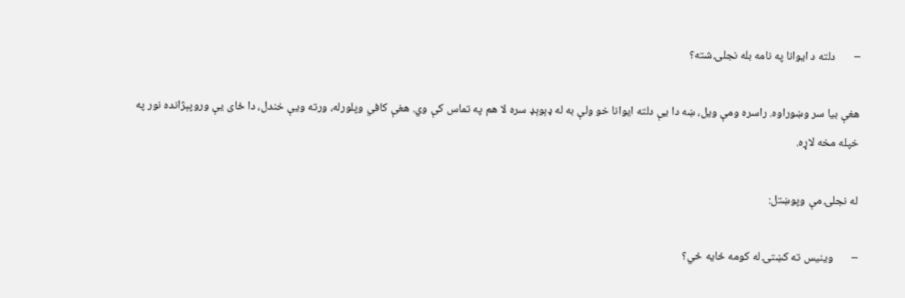–       دلته د ایوانا په نامه بله نجلۍ شته؟

هغې بیا سر وښوراوه. راسره ومې ویل، ښه دا یې دلته ایوانا خو ولې به له ډېوېډ سره لا هم په تماس کې وي. هغې کافي وپلورله، ورته ویې خندل، دا ځای یې وروپېژانده نور په خپله مخه لاړه.

له نجلۍ مې وپوښتل:

–       وینیس ته کښتۍ له کومه ځایه ځي؟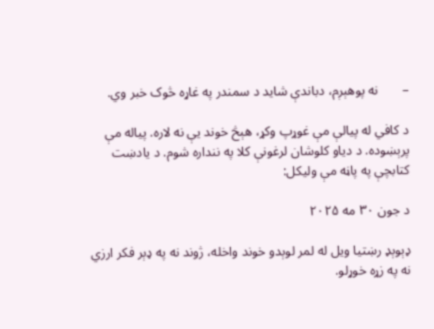–       نه پوهېږم، دباندې شاید د سمندر په غاړه څوک خبر وي.

د کافي له پیالې مې غوړپ وکړ، هېڅ خوند یې نه لاره. پیاله مې پرېښوده. د دياو کلوشان لرغونې کلا په ننداره شوم. د یادښت کتابچې په پاڼه مې ولیکل:

د جون ۳۰ مه ۲۰۲۵

ډېوېډ رښتیا ویل له لمر لوېدو خوند واخله، ژوند نه په ډېر فکر ارزي نه په زړه خوړلو.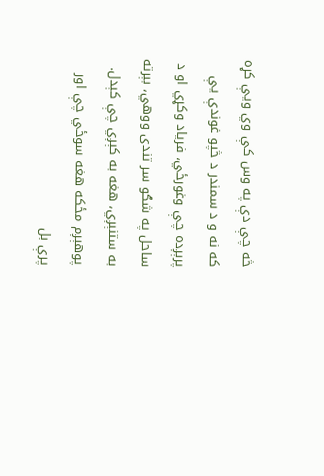څه چې دې په وس کې وي ویې کړه که نه و د سمندر د څپو غوندې یې پرېږده چې وغورځي، فریاد وکړي او د ساحل په شګو سر تندی ووهي، بېرته به ستنېږي، هغه به کېږي چې کېدل. پوهېږم مځکه هغه سوځي چې اور پرې بل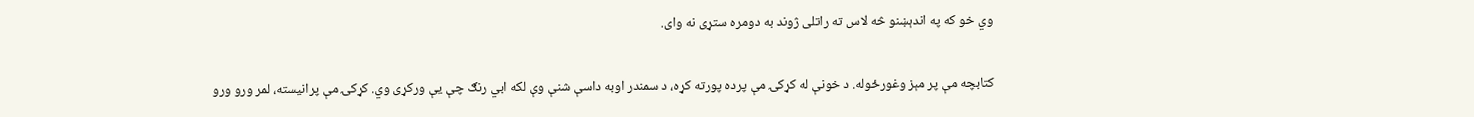وي خو که په اندېښنو څه لاس ته راتلی ژوند به دومره ستړی نه وای.

کتابچه مې پر مېز وغورځوله. د خونې له کړکۍ مې پرده پورته کړه، د سمندر اوبه داسې شنې وې لکه ابي رنګ چې یې ورکړی وي. کړکۍ مې پرانیسته، لمر ورو ورو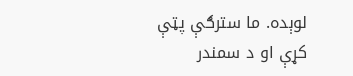لوېده. ما سترګې پټې کړې او د سمندر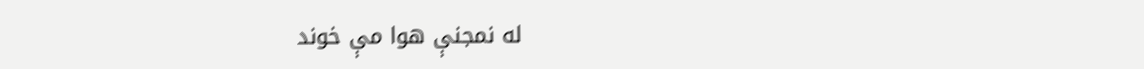له نمجنې هوا مې خوند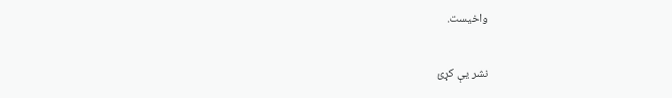واخیست.

نشر یې کړئ